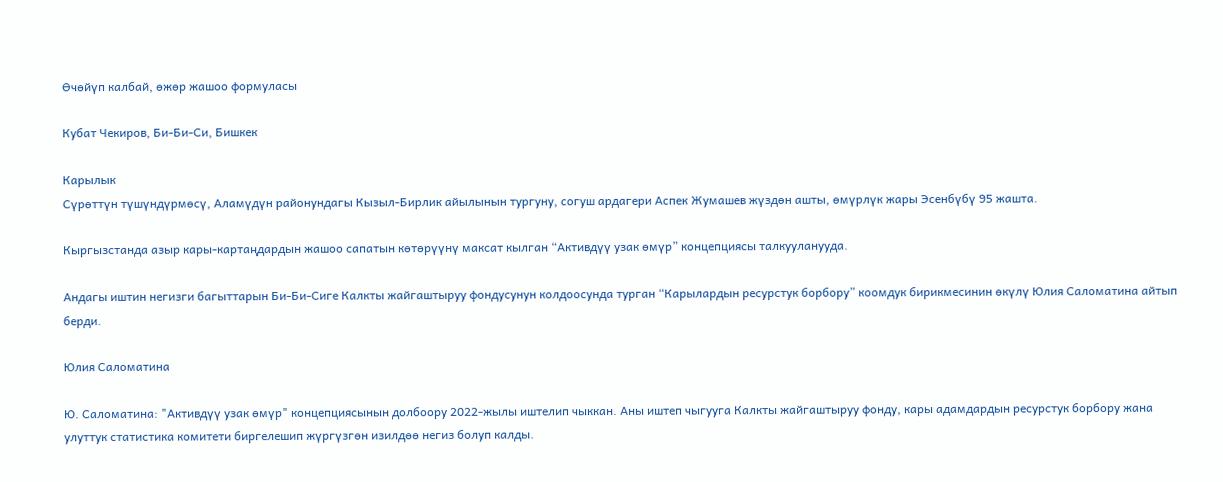Өчөйүп калбай, өжөр жашоо формуласы

Кубат Чекиров, Би-Би-Си, Бишкек

Карылык
Сүрөттүн түшүндүрмөсү, Аламүдүн районундагы Кызыл-Бирлик айылынын тургуну, согуш ардагери Аспек Жумашев жүздөн ашты, өмүрлүк жары Эсенбүбү 95 жашта.

Кыргызстанда азыр кары-картаңдардын жашоо сапатын көтөрүүнү максат кылган “Активдүү узак өмүр” концепциясы талкууланууда.

Андагы иштин негизги багыттарын Би-Би-Сиге Калкты жайгаштыруу фондусунун колдоосунда турган “Карылардын ресурстук борбору” коомдук бирикмесинин өкүлү Юлия Саломатина айтып берди.

Юлия Саломатина

Ю. Саломатина: "Активдүү узак өмүр" концепциясынын долбоору 2022-жылы иштелип чыккан. Аны иштеп чыгууга Калкты жайгаштыруу фонду, кары адамдардын ресурстук борбору жана улуттук статистика комитети биргелешип жүргүзгөн изилдөө негиз болуп калды.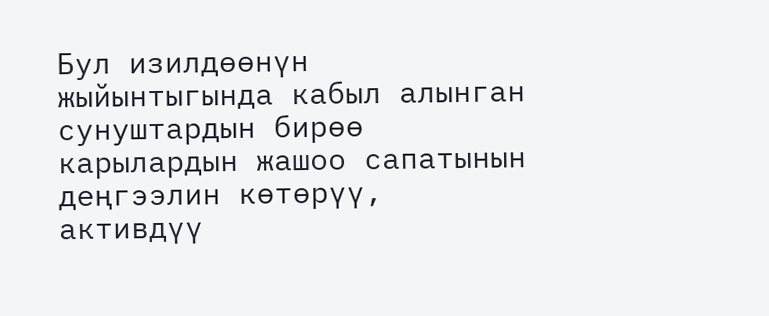Бул изилдөөнүн жыйынтыгында кабыл алынган сунуштардын бирөө карылардын жашоо сапатынын деңгээлин көтөрүү, активдүү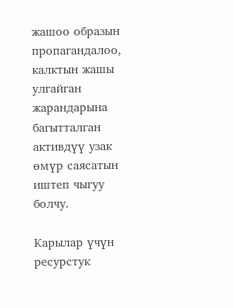жашоо образын пропагандалоо, калктын жашы улгайган жарандарына багытталган активдүү узак өмүр саясатын иштеп чыгуу болчу.

Карылар үчүн ресурстук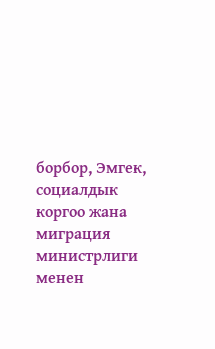борбор, Эмгек, социалдык коргоо жана миграция министрлиги менен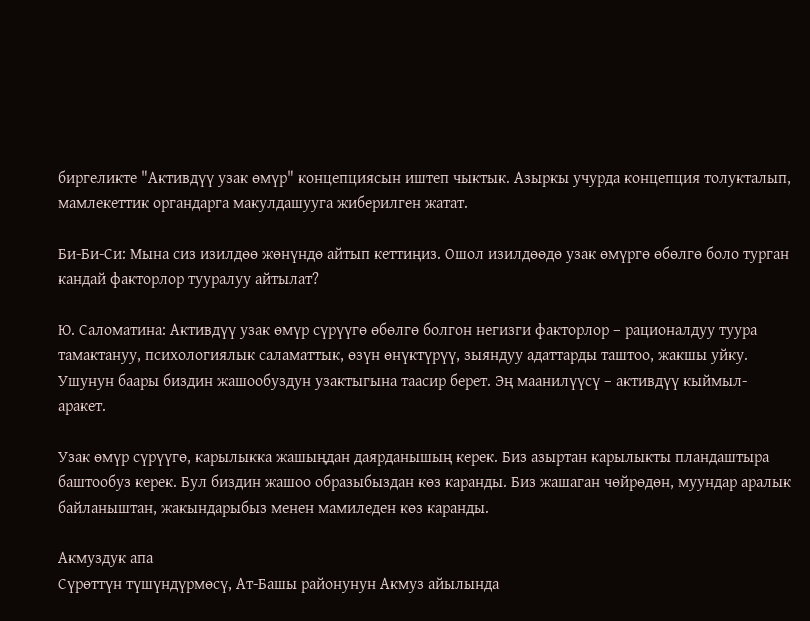биргеликте "Активдүү узак өмүр" концепциясын иштеп чыктык. Азыркы учурда концепция толукталып, мамлекеттик органдарга макулдашууга жиберилген жатат.

Би-Би-Си: Мына сиз изилдөө жөнүндө айтып кеттиңиз. Ошол изилдөөдө узак өмүргө өбөлгө боло турган кандай факторлор тууралуу айтылат?

Ю. Саломатина: Активдүү узак өмүр сүрүүгө өбөлгө болгон негизги факторлор – рационалдуу туура тамактануу, психологиялык саламаттык, өзүн өнүктүрүү, зыяндуу адаттарды таштоо, жакшы уйку. Ушунун баары биздин жашообуздун узактыгына таасир берет. Эң маанилүүсү – активдүү кыймыл-аракет.

Узак өмүр сүрүүгө, карылыкка жашыңдан даярданышың керек. Биз азыртан карылыкты пландаштыра баштообуз керек. Бул биздин жашоо образыбыздан көз каранды. Биз жашаган чөйрөдөн, муундар аралык байланыштан, жакындарыбыз менен мамиледен көз каранды.

Акмуздук апа
Сүрөттүн түшүндүрмөсү, Ат-Башы районунун Акмуз айылында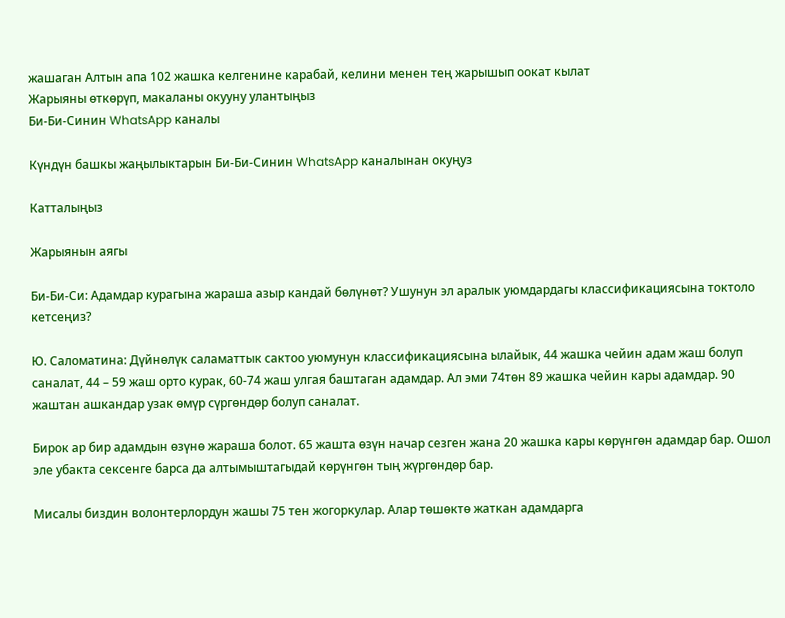жашаган Алтын апа 102 жашка келгенине карабай, келини менен тең жарышып оокат кылат
Жарыяны өткөрүп, макаланы окууну улантыңыз
Би-Би-Синин WhatsApp каналы

Күндүн башкы жаңылыктарын Би-Би-Синин WhatsApp каналынан окуңуз

Катталыңыз

Жарыянын аягы

Би-Би-Си: Адамдар курагына жараша азыр кандай бөлүнөт? Ушунун эл аралык уюмдардагы классификациясына токтоло кетсеңиз?

Ю. Саломатина: Дүйнөлүк саламаттык сактоо уюмунун классификациясына ылайык, 44 жашка чейин адам жаш болуп саналат, 44 – 59 жаш орто курак, 60-74 жаш улгая баштаган адамдар. Ал эми 74төн 89 жашка чейин кары адамдар. 90 жаштан ашкандар узак өмүр сүргөндөр болуп саналат.

Бирок ар бир адамдын өзүнө жараша болот. 65 жашта өзүн начар сезген жана 20 жашка кары көрүнгөн адамдар бар. Ошол эле убакта сексенге барса да алтымыштагыдай көрүнгөн тың жүргөндөр бар.

Мисалы биздин волонтерлордун жашы 75 тен жогоркулар. Алар төшөктө жаткан адамдарга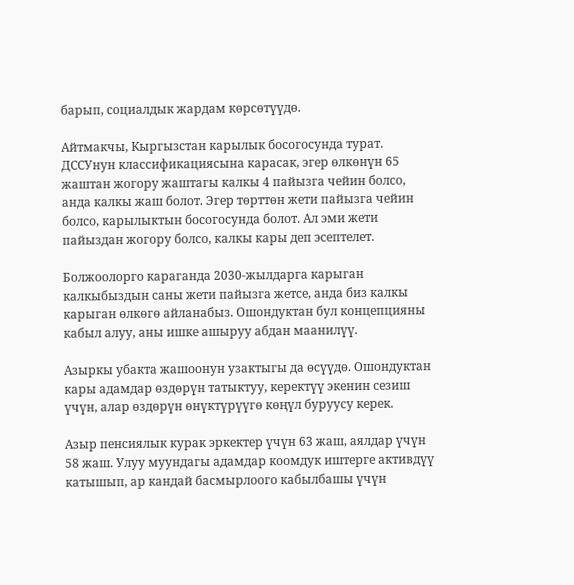барып, социалдык жардам көрсөтүүдө.

Айтмакчы, Кыргызстан карылык босогосунда турат. ДССУнун классификациясына карасак, эгер өлкөнүн 65 жаштан жогору жаштагы калкы 4 пайызга чейин болсо, анда калкы жаш болот. Эгер төрттөн жети пайызга чейин болсо, карылыктын босогосунда болот. Ал эми жети пайыздан жогору болсо, калкы кары деп эсептелет.

Болжоолорго караганда 2030-жылдарга карыган калкыбыздын саны жети пайызга жетсе, анда биз калкы карыган өлкөгө айланабыз. Ошондуктан бул концепцияны кабыл алуу, аны ишке ашыруу абдан маанилүү.

Азыркы убакта жашоонун узактыгы да өсүүдө. Ошондуктан кары адамдар өздөрүн татыктуу, керектүү экенин сезиш үчүн, алар өздөрүн өнүктүрүүгө көңүл буруусу керек.

Азыр пенсиялык курак эркектер үчүн 63 жаш, аялдар үчүн 58 жаш. Улуу муундагы адамдар коомдук иштерге активдүү катышып, ар кандай басмырлоого кабылбашы үчүн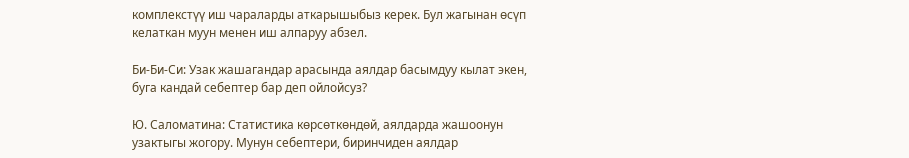комплекстүү иш чараларды аткарышыбыз керек. Бул жагынан өсүп келаткан муун менен иш алпаруу абзел.

Би-Би-Си: Узак жашагандар арасында аялдар басымдуу кылат экен, буга кандай себептер бар деп ойлойсуз?

Ю. Саломатина: Статистика көрсөткөндөй, аялдарда жашоонун узактыгы жогору. Мунун себептери, биринчиден аялдар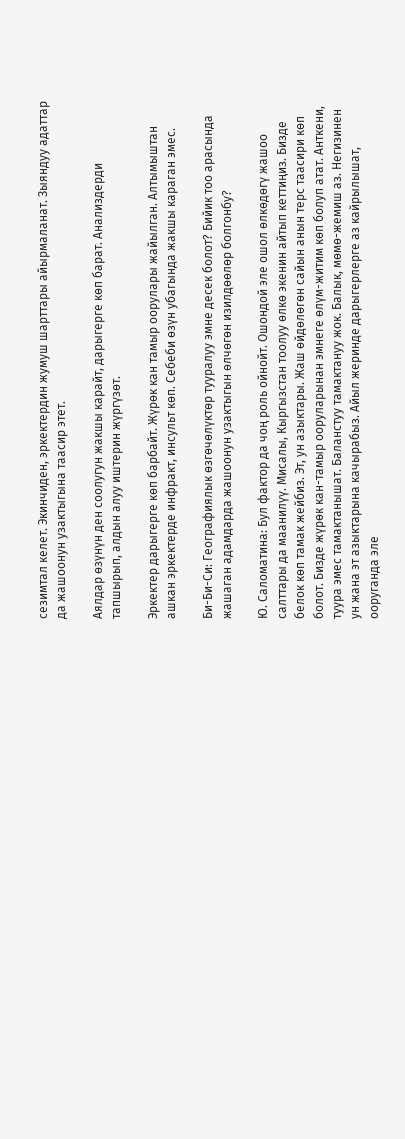сезимтал келет. Экинчиден, эркектердин жумуш шарттары айырмаланат. Зыяндуу адаттар да жашоонун узактыгына таасир этет.

Аялдар өзүнүн ден соолугун жакшы карайт, дарыгерге көп барат. Анализдерди тапшырып, алдын алуу иштерин жүргүзөт.

Эркектер дарыгерге көп барбайт. Жүрөк кан тамыр оорулары жайылган. Алтымыштан ашкан эркектерде инфракт, инсульт көп. Себеби өзүн убагында жакшы караган эмес.

Би-Би-Си: Географиялык өзгөчөлүктөр тууралуу эмне десек болот? Бийик тоо арасында жашаган адамдарда жашоонун узактыгын өлчөгөн изилдөөлөр болгонбу?

Ю. Саломатина: Бул фактор да чоң роль ойнойт. Ошондой эле ошол өлкөдөгү жашоо салттары да маанилүү. Мисалы, Кыргызстан тоолуу өлкө экенин айтып кеттиңиз. Бизде белок көп тамак жейбиз. Эт, ун азыктары. Жаш өйдөлөгөн сайын анын терс таасири көп болот. Бизде жүрөк кан-тамыр ооруларынан эмнеге өлүм-житим көп болуп атат. Анткени, туура эмес тамактанышат. Баланстуу тамактануу жок. Балык, мөмө-жемиш аз. Негизинен ун жана эт азыктарына качырабыз. Айыл жеринде дарыгерлерге аз кайрылышат, ооруганда эле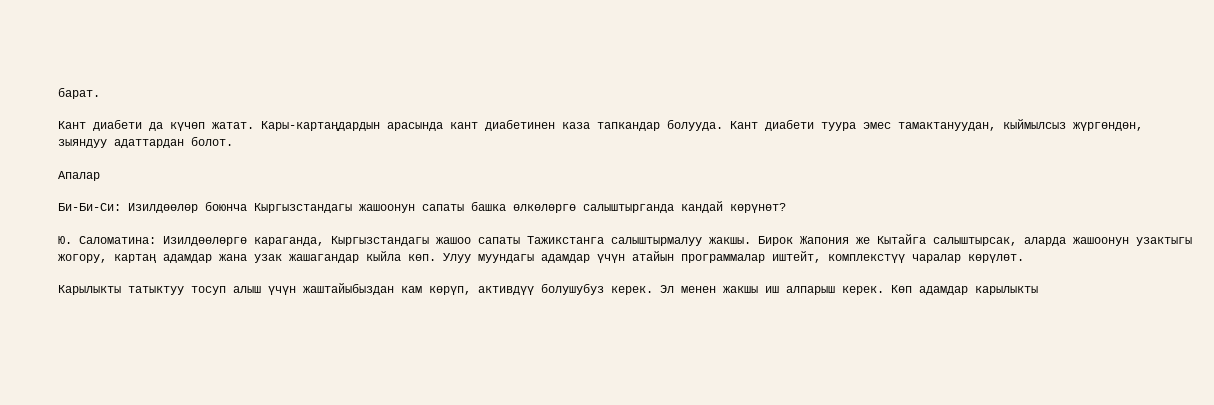барат.

Кант диабети да күчөп жатат. Кары-картаңдардын арасында кант диабетинен каза тапкандар болууда. Кант диабети туура эмес тамактануудан, кыймылсыз жүргөндөн, зыяндуу адаттардан болот.

Апалар

Би-Би-Си: Изилдөөлөр боюнча Кыргызстандагы жашоонун сапаты башка өлкөлөргө салыштырганда кандай көрүнөт?

Ю. Саломатина: Изилдөөлөргө караганда, Кыргызстандагы жашоо сапаты Тажикстанга салыштырмалуу жакшы. Бирок Жапония же Кытайга салыштырсак, аларда жашоонун узактыгы жогору, картаң адамдар жана узак жашагандар кыйла көп. Улуу муундагы адамдар үчүн атайын программалар иштейт, комплекстүү чаралар көрүлөт.

Карылыкты татыктуу тосуп алыш үчүн жаштайыбыздан кам көрүп, активдүү болушубуз керек. Эл менен жакшы иш алпарыш керек. Көп адамдар карылыкты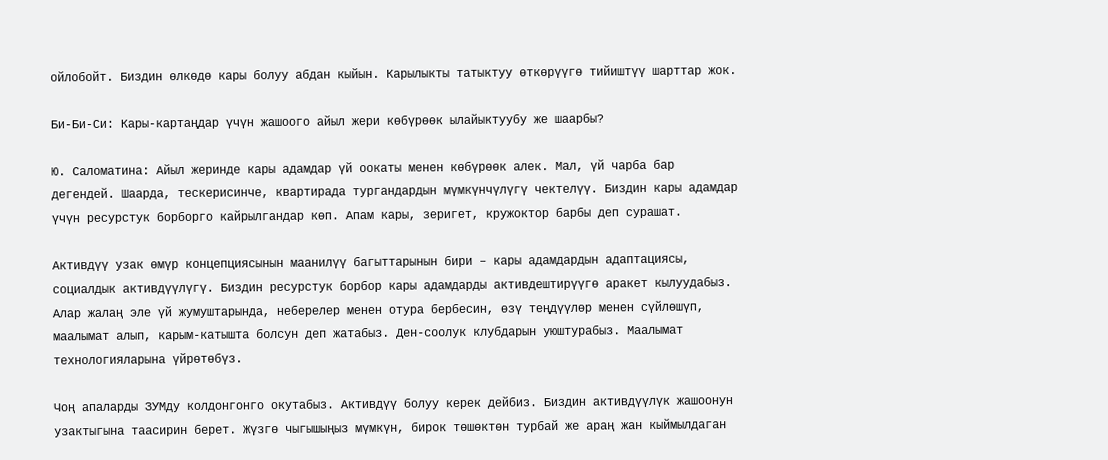ойлобойт. Биздин өлкөдө кары болуу абдан кыйын. Карылыкты татыктуу өткөрүүгө тийиштүү шарттар жок.

Би-Би-Си: Кары-картаңдар үчүн жашоого айыл жери көбүрөөк ылайыктуубу же шаарбы?

Ю. Саломатина: Айыл жеринде кары адамдар үй оокаты менен көбүрөөк алек. Мал, үй чарба бар дегендей. Шаарда, тескерисинче, квартирада тургандардын мүмкүнчүлүгү чектелүү. Биздин кары адамдар үчүн ресурстук борборго кайрылгандар көп. Апам кары, зеригет, кружоктор барбы деп сурашат.

Активдүү узак өмүр концепциясынын маанилүү багыттарынын бири – кары адамдардын адаптациясы, социалдык активдүүлүгү. Биздин ресурстук борбор кары адамдарды активдештирүүгө аракет кылуудабыз. Алар жалаң эле үй жумуштарында, неберелер менен отура бербесин, өзү теңдүүлөр менен сүйлөшүп, маалымат алып, карым-катышта болсун деп жатабыз. Ден-соолук клубдарын уюштурабыз. Маалымат технологияларына үйрөтөбүз.

Чоң апаларды ЗУМду колдонгонго окутабыз. Активдүү болуу керек дейбиз. Биздин активдүүлүк жашоонун узактыгына таасирин берет. Жүзгө чыгышыңыз мүмкүн, бирок төшөктөн турбай же араң жан кыймылдаган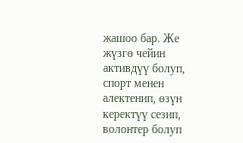жашоо бар. Же жүзгө чейин активдүү болуп, спорт менен алектенип, өзүн керектүү сезип, волонтер болуп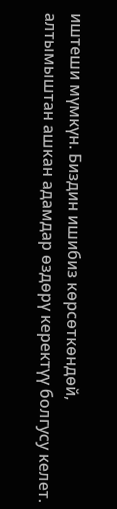иштеши мүмкүн. Биздин ишибиз көрсөткөндөй, алтымыштан ашкан адамдар өздөрү керектүү болгусу келет.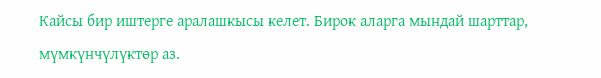Кайсы бир иштерге аралашкысы келет. Бирок аларга мындай шарттар, мүмкүнчүлүктөр аз.